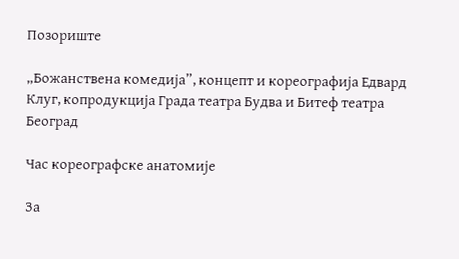Позориштe

„Божанствена комедија”, концепт и кореографија Едвард Клуг, копродукција Града театра Будва и Битеф театра Београд

Час кореографске анатомије

За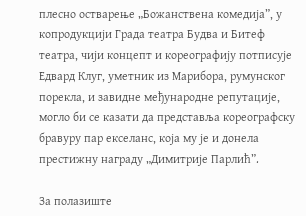плесно остварење „Божанствена комедија”, у копродукцији Града театра Будва и Битеф театра, чији концепт и кореографију потписује Едвард Клуг, уметник из Марибора, румунског порекла, и завидне међународне репутације, могло би се казати да представља кореографску бравуру пар екселанс, која му је и донела престижну награду „Димитрије Парлић”.

За полазиште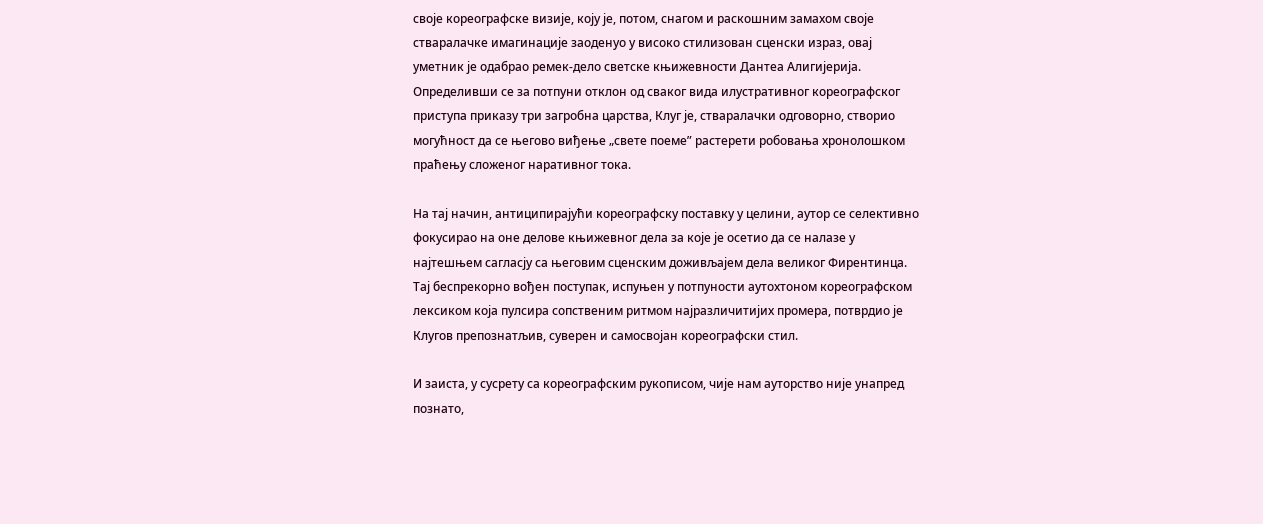своје кореографске визије, коју је, потом, снагом и раскошним замахом своје стваралачке имагинације заоденуо у високо стилизован сценски израз, овај уметник је одабрао ремек-дело светске књижевности Дантеа Алигијерија. Определивши се за потпуни отклон од сваког вида илустративног кореографског приступа приказу три загробна царства, Клуг је, стваралачки одговорно, створио могућност да се његово виђење „свете поеме” растерети робовања хронолошком праћењу сложеног наративног тока.

На тај начин, антиципирајући кореографску поставку у целини, аутор се селективно фокусирао на оне делове књижевног дела за које је осетио да се налазе у најтешњем сагласју са његовим сценским доживљајем дела великог Фирентинца. Тај беспрекорно вођен поступак, испуњен у потпуности аутохтоном кореографском лексиком која пулсира сопственим ритмом најразличитијих промера, потврдио је Клугов препознатљив, суверен и самосвојан кореографски стил.

И заиста, у сусрету са кореографским рукописом, чије нам ауторство није унапред познато,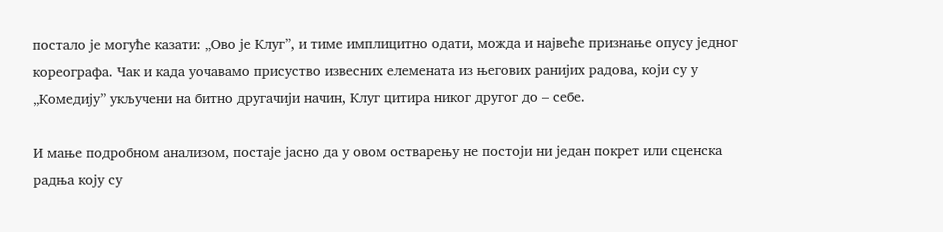постало је могуће казати: „Ово је Клуг”, и тиме имплицитно одати, можда и највеће признање опусу једног кореографа. Чак и када уочавамо присуство извесних елемената из његових ранијих радова, који су у „Комедију” укључени на битно другачији начин, Клуг цитира никог другог до – себе.

И мање подробном анализом, постаје јасно да у овом остварењу не постоји ни један покрет или сценска радња коју су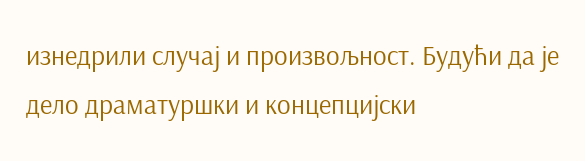изнедрили случај и произвољност. Будући да је дело драматуршки и концепцијски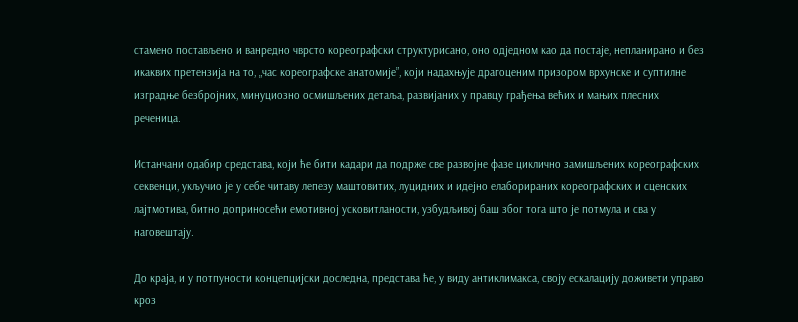стамено постављено и ванредно чврсто кореографски структурисано, оно одједном као да постаје, непланирано и без икаквих претензија на то, „час кореографске анатомије”, који надахњује драгоценим призором врхунске и суптилне изградње безбројних, минуциозно осмишљених детаља, развијаних у правцу грађења већих и мањих плесних реченица.

Истанчани одабир средстава, који ће бити кадари да подрже све развојне фазе циклично замишљених кореографских секвенци, укључио је у себе читаву лепезу маштовитих, луцидних и идејно елаборираних кореографских и сценских лајтмотива, битно доприносећи емотивној усковитланости, узбудљивој баш због тога што је потмула и сва у наговештају.

До краја, и у потпуности концепцијски доследна, представа ће, у виду антиклимакса, своју ескалацију доживети управо кроз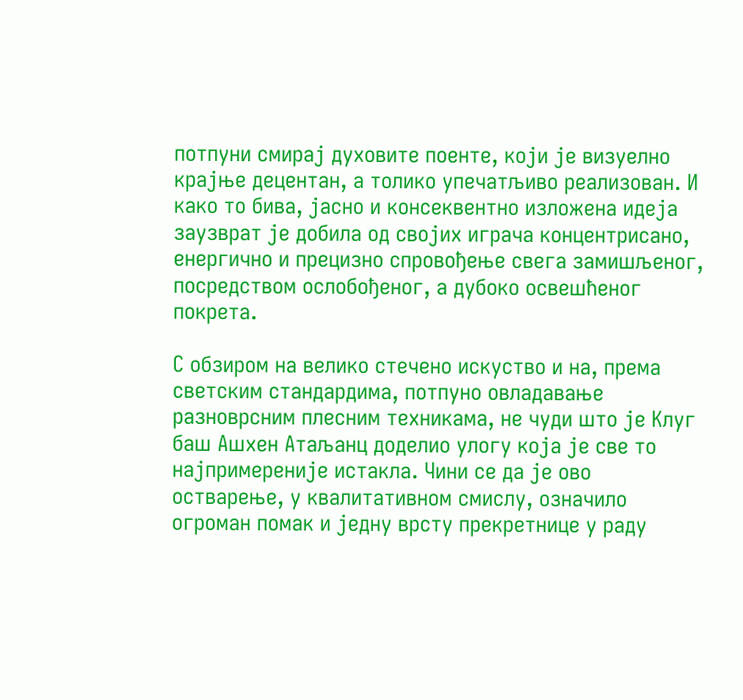потпуни смирај духовите поенте, који је визуелно крајње децентан, а толико упечатљиво реализован. И како то бива, јасно и консеквентно изложена идеја заузврат је добила од својих играча концентрисано, енергично и прецизно спровођење свега замишљеног, посредством ослобођеног, а дубоко освешћеног покрета.

С обзиром на велико стечено искуство и на, према светским стандардима, потпуно овладавање разноврсним плесним техникама, не чуди што је Клуг баш Ашхен Атаљанц доделио улогу која је све то најпримереније истакла. Чини се да је ово остварење, у квалитативном смислу, означило огроман помак и једну врсту прекретнице у раду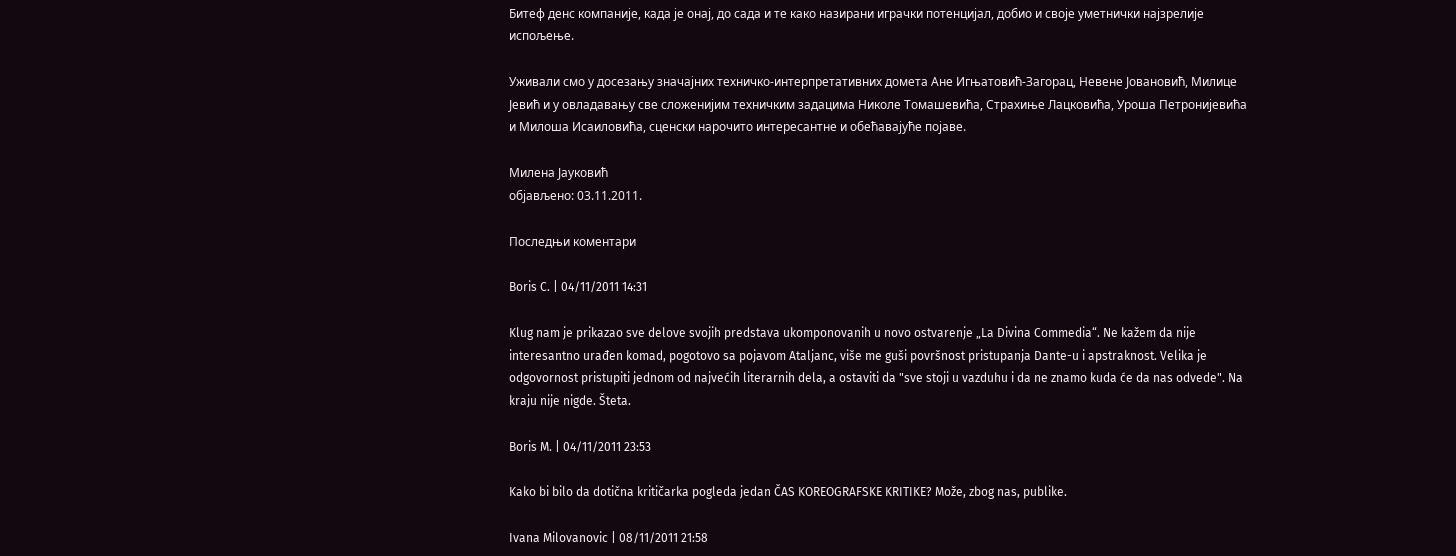Битеф денс компаније, када је онај, до сада и те како назирани играчки потенцијал, добио и своје уметнички најзрелије испољење.

Уживали смо у досезању значајних техничко-интерпретативних домета Ане Игњатовић-Загорац, Невене Јовановић, Милице Јевић и у овладавању све сложенијим техничким задацима Николе Томашевића, Страхиње Лацковића, Уроша Петронијевића и Милоша Исаиловића, сценски нарочито интересантне и обећавајуће појаве.

Милена Јауковић
објављено: 03.11.2011.

Последњи коментари

Boris C. | 04/11/2011 14:31

Klug nam je prikazao sve delove svojih predstava ukomponovanih u novo ostvarenje „La Divina Commedia“. Ne kažem da nije interesantno urađen komad, pogotovo sa pojavom Ataljanc, više me guši površnost pristupanja Dante-u i apstraknost. Velika je odgovornost pristupiti jednom od najvećih literarnih dela, a ostaviti da "sve stoji u vazduhu i da ne znamo kuda će da nas odvede". Na kraju nije nigde. Šteta.

Boris M. | 04/11/2011 23:53

Kako bi bilo da dotična kritičarka pogleda jedan ČAS KOREOGRAFSKE KRITIKE? Može, zbog nas, publike.

Ivana Milovanovic | 08/11/2011 21:58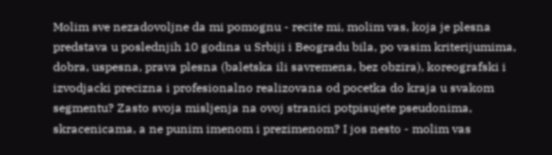Molim sve nezadovoljne da mi pomognu - recite mi, molim vas, koja je plesna predstava u poslednjih 10 godina u Srbiji i Beogradu bila, po vasim kriterijumima, dobra, uspesna, prava plesna (baletska ili savremena, bez obzira), koreografski i izvodjacki precizna i profesionalno realizovana od pocetka do kraja u svakom segmentu? Zasto svoja misljenja na ovoj stranici potpisujete pseudonima, skracenicama, a ne punim imenom i prezimenom? I jos nesto - molim vas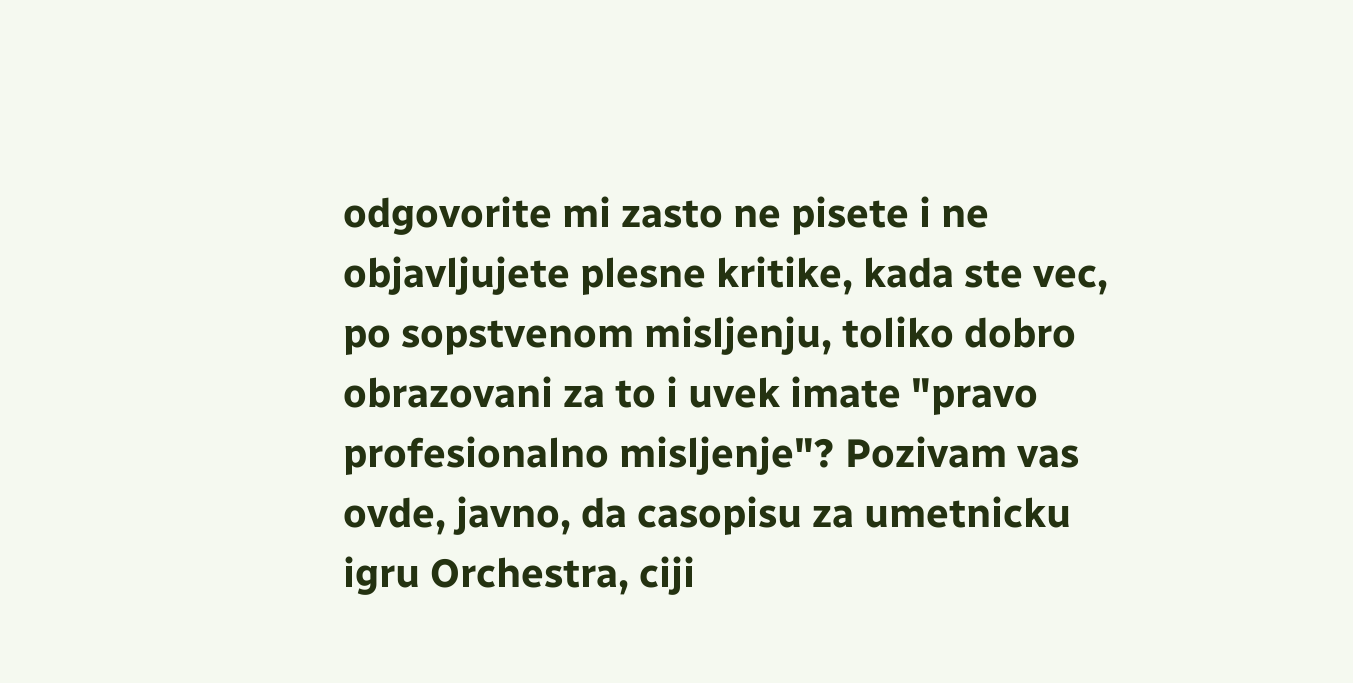odgovorite mi zasto ne pisete i ne objavljujete plesne kritike, kada ste vec, po sopstvenom misljenju, toliko dobro obrazovani za to i uvek imate "pravo profesionalno misljenje"? Pozivam vas ovde, javno, da casopisu za umetnicku igru Orchestra, ciji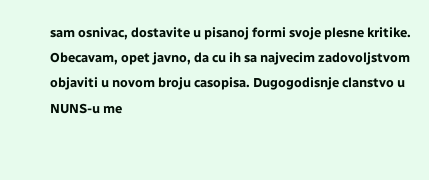sam osnivac, dostavite u pisanoj formi svoje plesne kritike. Obecavam, opet javno, da cu ih sa najvecim zadovoljstvom objaviti u novom broju casopisa. Dugogodisnje clanstvo u NUNS-u me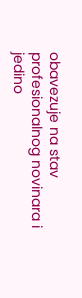obavezuje na stav profesionalnog novinara i jedino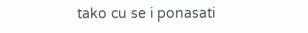tako cu se i ponasati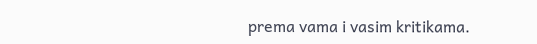prema vama i vasim kritikama.